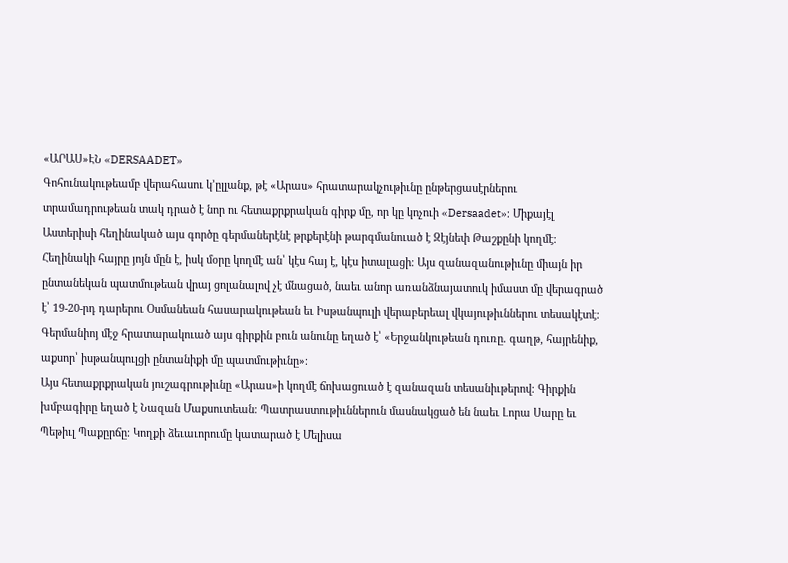«ԱՐԱՍ»ԷՆ «DERSAADET»
Գոհունակութեամբ վերահասու կ՚ըլլանք, թէ «Արաս» հրատարակչութիւնը ընթերցասէրներու տրամադրութեան տակ դրած է նոր ու հետաքրքրական գիրք մը, որ կը կոչուի «Dersaadet»։ Միքայէլ Աստերիսի հեղինակած այս գործը գերմաներէնէ թրքերէնի թարգմանուած է Զէյնեփ Թաշքընի կողմէ։ Հեղինակի հայրը յոյն մըն է, իսկ մօրը կողմէ ան՝ կէս հայ է, կէս իտալացի։ Այս զանազանութիւնը միայն իր ընտանեկան պատմութեան վրայ ցոլանալով չէ մնացած, նաեւ անոր առանձնայատուկ իմաստ մը վերագրած է՝ 19-20-րդ դարերու Օսմանեան հասարակութեան եւ Իսթանպուլի վերաբերեալ վկայութիւններու տեսակէտէ։ Գերմանիոյ մէջ հրատարակուած այս գիրքին բուն անունը եղած է՝ «Երջանկութեան դուռը. գաղթ, հայրենիք, աքսոր՝ իսթանպուլցի ընտանիքի մը պատմութիւնը»։
Այս հետաքրքրական յուշագրութիւնը «Արաս»ի կողմէ ճոխացուած է զանազան տեսանիւթերով։ Գիրքին խմբագիրը եղած է Նազան Մաքսուտեան։ Պատրաստութիւններուն մասնակցած են նաեւ Լորա Սարը եւ Պեթիւլ Պաքըրճը։ Կողքի ձեւաւորումը կատարած է Մելիսա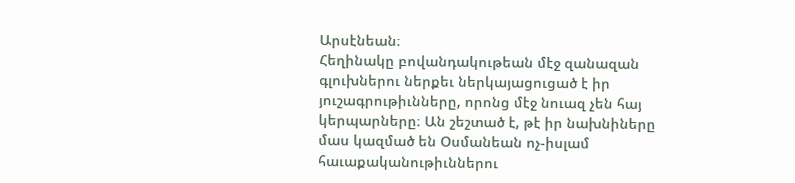Արսէնեան։
Հեղինակը բովանդակութեան մէջ զանազան գլուխներու ներքեւ ներկայացուցած է իր յուշագրութիւնները, որոնց մէջ նուազ չեն հայ կերպարները։ Ան շեշտած է, թէ իր նախնիները մաս կազմած են Օսմանեան ոչ-իսլամ հաւաքականութիւններու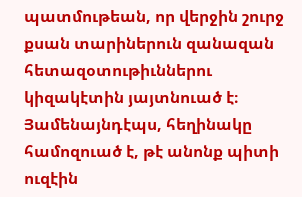պատմութեան, որ վերջին շուրջ քսան տարիներուն զանազան հետազօտութիւններու կիզակէտին յայտնուած է։ Յամենայնդէպս, հեղինակը համոզուած է, թէ անոնք պիտի ուզէին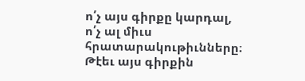ո՛չ այս գիրքը կարդալ, ո՛չ ալ միւս հրատարակութիւնները։ Թէեւ այս գիրքին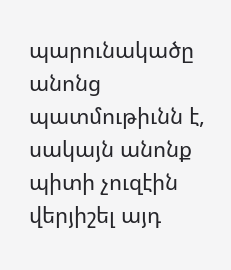պարունակածը անոնց պատմութիւնն է, սակայն անոնք պիտի չուզէին վերյիշել այդ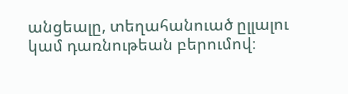անցեալը, տեղահանուած ըլլալու կամ դառնութեան բերումով։